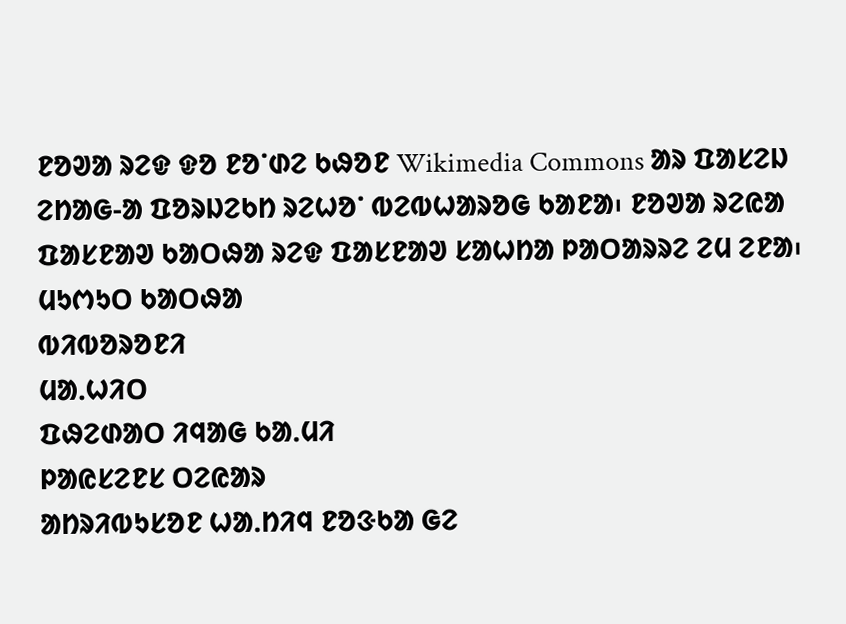ᱱᱚᱣᱟ ᱨᱮᱫ ᱫᱚ ᱱᱚᱸᱰᱮ ᱠᱷᱚᱱ Wikimedia Commons ᱟᱨ ᱯᱟᱥᱮᱡ ᱮᱴᱟᱜ-ᱟ ᱯᱚᱨᱡᱮᱠᱴ ᱨᱮᱦᱚᱸ ᱵᱮᱵᱦᱟᱨᱚᱜ ᱠᱟᱱᱟ᱾ ᱱᱚᱣᱟ ᱨᱮᱭᱟ ᱯᱟᱥᱱᱟᱣ ᱠᱟᱛᱷᱟ ᱨᱮᱫ ᱯᱟᱥᱱᱟᱣ ᱥᱟᱦᱴᱟ ᱞᱟᱛᱟᱨᱨᱮ ᱮᱢ ᱮᱱᱟ᱾
ᱢᱩᱬᱩᱛ ᱠᱟᱛᱷᱟ
ᱵᱤᱵᱚᱨᱚᱱᱤ
ᱢᱟᱹᱦᱤᱛ
ᱯᱷᱮᱰᱟᱛ ᱤᱧᱟᱜ ᱠᱟᱹᱢᱤ
ᱞᱟᱭᱥᱮᱱᱥ ᱛᱮᱭᱟᱨ
ᱟᱴᱨᱤᱵᱩᱥᱚᱱ ᱦᱟᱹᱴᱤᱧ ᱱᱚᱝᱠᱟ ᱜᱮ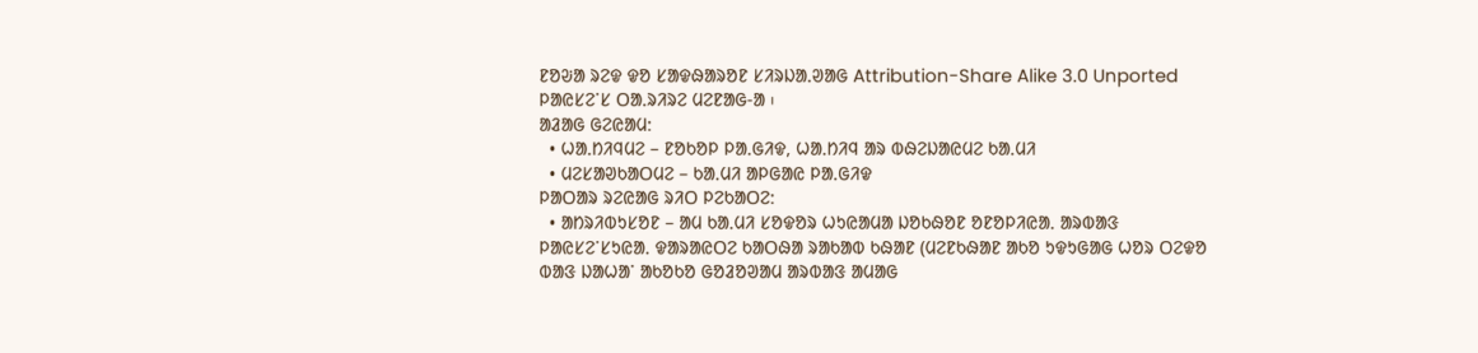ᱱᱚᱶᱟ ᱨᱮᱫ ᱫᱚ ᱥᱟᱫᱷᱟᱨᱚᱱ ᱥᱤᱨᱡᱟᱹᱣᱟᱜ Attribution-Share Alike 3.0 Unported ᱞᱟᱭᱥᱮᱸᱥ ᱛᱟᱹᱨᱤᱨᱮ ᱢᱮᱱᱟᱜ-ᱟ ᱾
ᱟᱲᱟᱜ ᱜᱮᱭᱟᱢ:
  • ᱦᱟᱹᱴᱤᱧᱢᱮ – ᱱᱚᱠᱚᱞ ᱞᱟᱹᱜᱤᱫ, ᱦᱟᱹᱴᱤᱧ ᱟᱨ ᱵᱷᱮᱡᱟᱭᱢᱮ ᱠᱟᱹᱢᱤ
  • ᱢᱮᱥᱟᱣᱠᱟᱛᱢᱮ – ᱠᱟᱹᱢᱤ ᱟᱞᱜᱟᱭ ᱞᱟᱹᱜᱤᱫ
ᱞᱟᱛᱟᱨ ᱨᱮᱭᱟᱜ ᱨᱤᱛ ᱞᱮᱠᱟᱛᱮ:
  • ᱟᱴᱨᱤᱵᱩᱥᱚᱱ – ᱟᱢ ᱠᱟᱹᱢᱤ ᱥᱚᱫᱚᱨ ᱦᱩᱭᱟᱢᱟ ᱡᱚᱠᱷᱚᱱ ᱚᱱᱚᱞᱤᱭᱟᱹ ᱟᱨᱵᱟᱝ ᱞᱟᱭᱥᱮᱸᱥᱩᱭᱟᱹ ᱫᱟᱨᱟᱭᱛᱮ ᱠᱟᱛᱷᱟ ᱨᱟᱠᱟᱵ ᱠᱷᱟᱱ (ᱢᱮᱱᱠᱷᱟᱱ ᱟᱠᱚ ᱩᱫᱩᱜᱟᱜ ᱦᱚᱨ ᱛᱮᱫᱚ ᱵᱟᱝ ᱡᱟᱦᱟᱸ ᱟᱠᱚᱠᱚ ᱜᱚᱲᱚᱣᱟᱢ ᱟᱨᱵᱟᱝ ᱟᱢᱟᱜ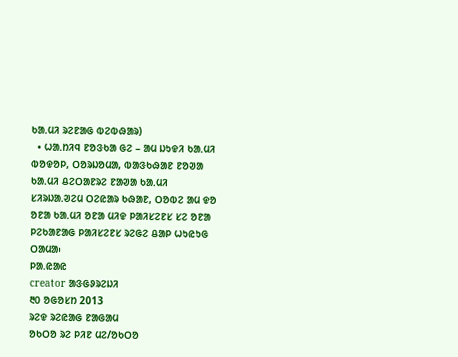ᱠᱟᱹᱢᱤ ᱨᱮᱱᱟᱜ ᱵᱮᱵᱷᱟᱨ)
  • ᱦᱟᱹᱴᱤᱧ ᱱᱚᱝᱠᱟ ᱜᱮ – ᱟᱢ ᱡᱩᱫᱤ ᱠᱟᱹᱢᱤ ᱵᱚᱫᱚᱞ, ᱛᱚᱨᱡᱚᱢᱟ, ᱵᱟᱝᱠᱷᱟᱱ ᱱᱚᱣᱟ ᱠᱟᱹᱢᱤ ᱪᱮᱛᱟᱱᱨᱮ ᱱᱟᱣᱟ ᱠᱟᱹᱢᱤ ᱥᱤᱨᱡᱟᱹᱣᱮᱢ ᱛᱮᱭᱟᱨ ᱠᱷᱟᱱ, ᱛᱚᱵᱮ ᱟᱢ ᱫᱚ ᱚᱱᱟ ᱠᱟᱹᱢᱤ ᱚᱱᱟ ᱢᱤᱫ ᱞᱟᱤᱥᱮᱱᱥ ᱥᱮ ᱚᱱᱟ ᱞᱮᱠᱟᱱᱟᱜ ᱞᱟᱤᱥᱮᱱᱥ ᱨᱮᱜᱮ ᱪᱟᱞ ᱦᱩᱭᱩᱜ ᱛᱟᱢᱟ᱾
ᱞᱟ.ᱭᱟᱭ
creator ᱟᱝᱜᱽᱨᱮᱡᱤ
᱓᱐ ᱚᱜᱚᱥᱴ 2013
ᱨᱮᱫ ᱨᱮᱭᱟᱜ ᱱᱟᱜᱟᱢ
ᱚᱠᱛᱚ ᱨᱮ ᱞᱤᱱ ᱢᱮ/ᱚᱠᱛᱚ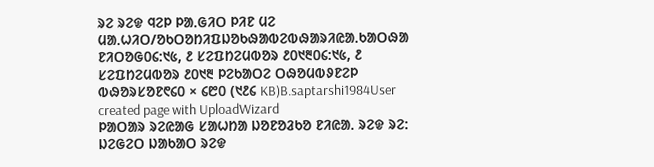ᱨᱮ ᱨᱮᱫ ᱧᱮᱞ ᱞᱟᱹᱜᱤᱛ ᱞᱤᱱ ᱢᱮ
ᱢᱟᱹᱦᱤᱛ/ᱚᱠᱛᱚᱴᱤᱯᱡᱚᱠᱷᱟᱵᱮᱵᱷᱟᱨᱤᱭᱟᱹᱠᱟᱛᱷᱟ
ᱱᱤᱛᱚᱜ᱐᱔:᱑᱕, ᱒ ᱥᱮᱯᱴᱮᱢᱵᱚᱨ ᱒᱐᱑᱓᱐᱔:᱑᱕, ᱒ ᱥᱮᱯᱴᱮᱢᱵᱚᱨ ᱒᱐᱑᱓ ᱞᱮᱠᱟᱛᱮ ᱛᱷᱚᱢᱵᱽᱱᱮᱞ ᱵᱷᱚᱨᱥᱚᱱ᱖᱔᱐ × ᱔᱘᱐ (᱑᱒᱔ KB)B.saptarshi1984User created page with UploadWizard
ᱞᱟᱛᱟᱨ ᱨᱮᱭᱟᱜ ᱥᱟᱦᱴᱟ ᱡᱚᱱᱚᱲᱠᱚ ᱱᱤᱭᱟᱹ ᱨᱮᱫ ᱨᱮ:
ᱡᱮᱜᱮᱛ ᱡᱟᱠᱟᱛ ᱨᱮᱫ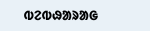ᱵᱮᱵᱷᱟᱨᱟᱜ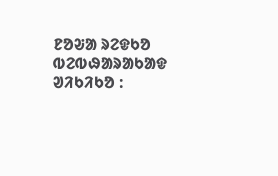ᱱᱚᱶᱟ ᱨᱮᱫᱠᱚ ᱵᱮᱵᱷᱟᱨᱟᱠᱟᱫ ᱣᱤᱠᱤᱠᱚ :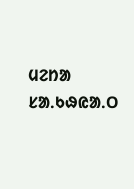ᱢᱮᱴᱟ ᱥᱟᱹᱠᱷᱭᱟᱹᱛ